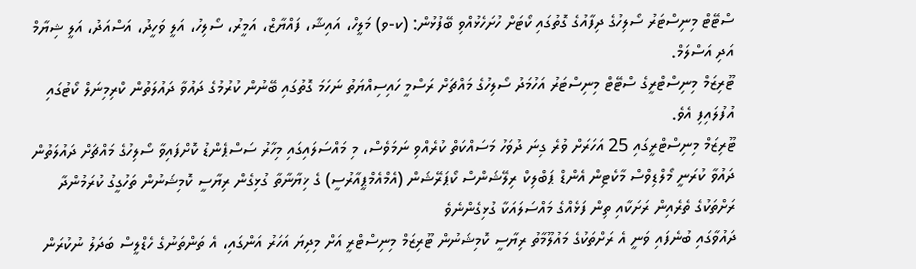ސްޓޭޓް މިނިސްޓަރު ސޯލިހުގެ ދިފާއުގެ ގޮތުގައި ކޯޓަށް ހުށަހެޅުއްވި ބޭފުޅުން: (ކ-ވ) މަލީހް، އައިޝާ، ފައްޔާޒް، އަމީރު، ސޯލިހު، އަލީ ވަހީދު، އަސްއަދު، އަލީ ޝިޔާމް އަދި އަސްލަމް.
ޓޫރިޒަމް މިނިސްޓްރީގެ ސްޓޭޓް މިނިސްޓަރު އަހުމަދު ސޯލިހުގެ މައްޗަށް ރަސްމީ ހައިސިއްޔަތު ނަހަމަ ގޮތުގައި ބޭނުން ކުރުމުގެ ދައުވާ ދައުލަތުން ކްރިމިނަލް ކޯޓުގައި އުފުލައިފި އެވެ.
ޓޫރިޒަމް މިނިސްޓްރީގައި 25 އަހަރަށް ވުރެ ގިނަ ދުވަހު މަސައްކަތް ކުރެއްވި ނަމަވެސް، މި މައްސަލައިގައި މިހާރު ސަސްޕެންޑު ކޮށްފައިވާ ސޯލިހުގެ މައްޗަށް ދައުލަތުން ދައުވާ ކުރަނީ މޯލްޑިވްސް މާކެޓިން އެންޑް ޕަބްލިކް ރިލޭޝަންސް ކޯޕަރޭޝަން (އެމްއެމްޕީއާރުސީ) ގެ ޚިޔާނާތާ ގުޅިގެން ރިޔާސީ ކޮމިޝަނުން ތަހުގީގު ކުރަމުންދާ ރަށްތަކުގެ ތެރެއިން ރަށަކާއި ތިން ފަޅެއްގެ މައްސަލައަކާ ގުޅިގެންނެވެ
ދައުވާގައި ބުނެފައި ވަނީ އެ ރަށްތަކުގެ މައުލޫމާތު ރިޔާސީ ކޮމިޝަނުން ޓޫރިޒަމް މިނިސްޓްރީ އަށް މިދިޔަ އަހަރު އަންގައި، އެ ތަންތަނުގެ ހެޑްލީސް ބަދަލު ނުކުރަން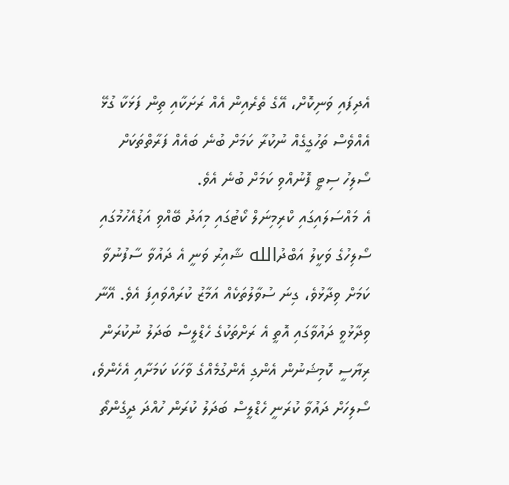އެދިފައި ވަނިކޮށް، އޭގެ ތެރެއިން އެއް ރަށަކާއި ތިން ފަޅަކާ ގުޅޭ އެއްވެސް ތަހުގީގެއް ނުކުރާ ކަމަށް ބުނެ ބައެއް ފަރާތްތަކަށް ސޯލިހު ސިޓީ ފޮނުއްވި ކަމަށް ބުނެ އެވެ.
އެ މައްސަލައިގައި ކްރިމިނަލް ކޯޓުގައި މިއަދު ބޭއްވި އަޑުއެހުމުގައި ސޯލިހުގެ ވަކީލު އަބްދުالله ޝާއިރު ވަނީ އެ ދައުވާ ސާފުނުވާ ކަމަށް ވިދާޅުވެ، ގިނަ ސުވާލުތަކެއް އަމާޒު ކުރައްވައިފަ އެވެ. އޭނާ ވިދާޅުވީ ދައުވާގައި އޮތީ އެ ރަށްތަކުގެ ހެޑްލީސް ބަދަލު ނުކުރަން ރިޔާސީ ކޮމިޝަނުން އެންގި އެންގުމެއްގެ ވާހަކަ ކަމަށާއި އެހެންވެ، ސޯލިހަށް ދައުވާ ކުރަނީ ހެޑްލީސް ބަދަލު ކުރަން ހުއްދަ ދީގެންތޯ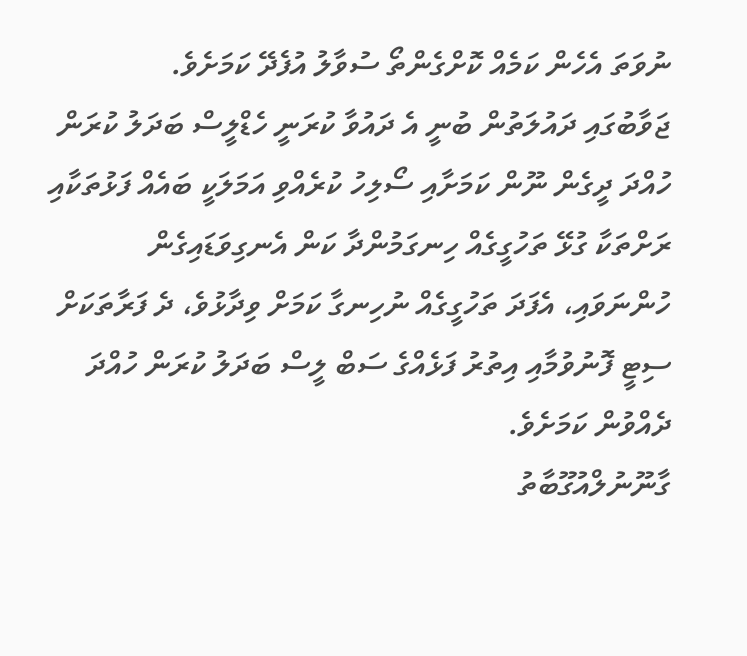ނުވަތަ އެހެން ކަމެއް ކޮށްގެންތޯ ސުވާލު އުފެދޭ ކަމަށެވެ.
ޖަވާބުގައި ދައުލަތުން ބުނީ އެ ދައުވާ ކުރަނީ ހެޑްލީސް ބަދަލު ކުރަން ހުއްދަ ދީގެން ނޫން ކަމަށާއި ސޯލިހު ކުރެއްވި އަމަލަކީ ބައެއް ފަޅުތަކާއި ރަށްތަކާ ގުޅޭ ތަހުގީގެއް ހިނގަމުންދާ ކަން އެނގިވަޑައިގެން ހުންނަވައި، އެފަދަ ތަހުގީގެއް ނުހިނގާ ކަމަށް ވިދާޅުވެ، ދެ ފަރާތަކަށް ސިޓީ ފޮނުވުމާއި އިތުރު ފަޅެއްގެ ސަބް ލީސް ބަދަލު ކުރަން ހުއްދަ ދެއްވުން ކަމަށެވެ.
ގާނޫނުލްއުގޫބާތު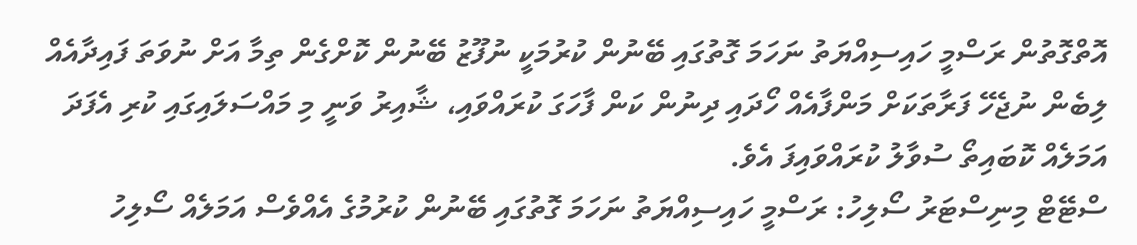އޮތްގޮތުން ރަސްމީ ހައިސިއްޔަތު ނަހަމަ ގޮތުގައި ބޭނުން ކުރުމަކީ ނުފޫޒު ބޭނުން ކޮށްގެން ތިމާ އަށް ނުވަތަ ފައިދާއެއް ލިބެން ނުޖެހޭ ފަރާތަކަށް މަންފާއެއް ހޯދައި ދިނުން ކަން ފާހަގަ ކުރައްވައި، ޝާއިރު ވަނީ މި މައްސަލައިގައި ކުރި އެފަދަ އަމަލެއް ކޮބައިތޯ ސުވާލު ކުރައްވައިފަ އެވެ.
ސްޓޭޓް މިނިސްޓަރު ސޯލިހު: ރަސްމީ ހައިސިއްޔަތު ނަހަމަ ގޮތުގައި ބޭނުން ކުރުމުގެ އެއްވެސް އަމަލެއް ސޯލިހު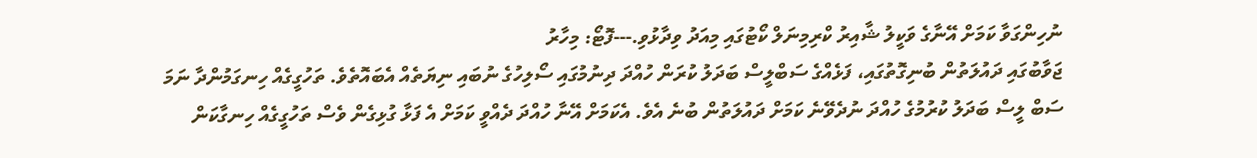ނުހިންގަވާ ކަމަށް އޭނާގެ ވަކީލު ޝާއިރު ކްރިމިނަލް ކޯޓުގައި މިއަދު ވިދާޅުވި.---ފޮޓޯ: މިހާރު
ޖަވާބުގައި ދައުލަތުން ބުނިގޮތުގައި، ފަޅެއްގެ ސަބްލީސް ބަދަލު ކުރަން ހުއްދަ ދިނުމުގައި ސޯލިހުގެ ނުބައި ނިޔަތެއް އެބައޮތެވެ. ތަހުގީގެއް ހިނގަމުންދާ ނަމަ ސަބް ލީސް ބަދަލު ކުރުމުގެ ހުއްދަ ނުދެވޭނެ ކަމަށް ދައުލަތުން ބުނެ އެވެ. އެކަމަށް އޭނާ ހުއްދަ ދެއްވީ ކަމަށް އެ ފަޅާ ގުޅިގެން ވެސް ތަހުގީގެއް ހިނގާކަން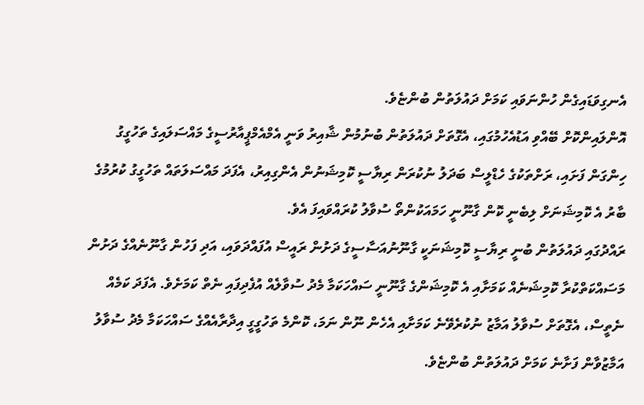އެނގިވަޑައިގެން ހުންނަވައި ކަމަށް ދައުލަތުން ބުންޏެވެ.
އޮންލައިންކޮށް ބޭއްވި އަޑުއެހުމުގައި، އެގޮތަށް ދައުލަތުން ބުނުމުން ޝާއިރު ވަނީ އެމްއެމްޕީއާރުސީގެ މައްސަލައިގެ ތަހުގީގު ހިންގަން ފަށައި، ރަށްތަކުގެ ހެޑްލީސް ބަދަލު ނުކުރަން ރިޔާސީ ކޮމިޝަނުން އެންގިއިރު، އެފަދަ މައްސަލަތައް ތަހުގީގު ކުރުމުގެ ބާރު އެ ކޮމިޝަނަށް ލިބެނީ ކޮން ގާނޫނީ ހަމައަކުންތޯ ސުވާލު ކުރައްވައިފަ އެވެ.
ރައްދުގައި ދައުލަތުން ބުނީ ރިޔާސީ ކޮމިޝަނަކީ ގާނޫނުއަސާސީގެ ދަށުން ރައީސް އުފައްދަވައި، އަދި ފަހުން ގާނޫނެއްގެ ދަށުން މަސައްކަތްކުރާ ކޮމިޝަނެއް ކަމަށާއި އެ ކޮމިޝަންގެ ގާނޫނީ ސައްހަކަމާ މެދު ސުވާލެއް އުފެދިފައި ނެތް ކަމަށެވެ. އެފަދަ ކަމެއް ނެތީސް، އެގޮތަށް ސުވާލު އަމާޒު ނުކުރެވޭނެ ކަމަށާއި އެހެން ނޫން ނަމަ، ކޮންމެ ތަހުގީގީ އިދާރާއެއްގެ ސައްހަކަމާ މެދު ސުވާލު އަމާޒުވާން ފަށާނެ ކަމަށް ދައުލަތުން ބުންޏެވެ.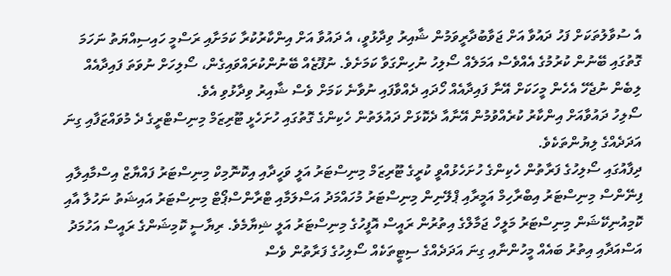އެ ސުވާލުތަކަށް ފަހު ދައުވާ އަށް ޖަވާބުދާރީވަމުން ޝާއިރު ވިދާޅުވީ، އެ ދައުވާ އަށް އިންކާރުކުރާ ކަމަށާއި ރަސްމީ ހައިސިއްޔަތު ނަހަމަ ގޮތުގައި ބޭނުން ކުރުމުގެ އެއްވެސް އަމަލެއް ސޯލިހު ނުހިންގަވާ ކަމަށެވެ. ނުފޫޒެއް ބޭނުންކުރައްވައިގެން، ސޯލިހަށް ނުވަތަ ފައިދާއެއް ލިބެން ނުޖެހޭ އެހެން މީހަކަށް އޭނާ ފައިދާއެއް ހޯދައި ދެއްވާފައި ނުވާނެ ކަމަށް ވެސް ޝާއިރު ވިދާޅުވި އެވެ.
ސޯލިހު ދައުވާއަށް އިންކާރު ކުރެއްވުމުން އޭނާއާ ދެކޮޅަށް ދައުލަތުން ހެކިންގެ ގޮތުގައި ހުށަހެޅީ ޓޫރިޒަމް މިނިސްޓްރީގެ ދެ މުވައްޒަފާއި ގިނަ އަދަދެއްގެ ލިޔުންތަކެވެ.
ދިފާއުގައި ސޯލިހުގެ ފަރާތުން ހެކިންގެ ހުށަހެޅުއްވީ ކުރީގެ ޓޫރިޒަމް މިނިސްޓަރު އަލީ ވަހީދާއި އިކޮނޮމިކް މިނިސްޓަރު ފައްޔާޒް އިސްމާއިލާއި ފިނޭންސް މިނިސްޓަރު އިބްރާހިމް އަމީރާއި ޕްލޭނިން މިނިސްޓަރު މުހައްމަދު އަސްލަމާއި ޓްރާންސްޕޯޓް މިނިސްޓަރު އައިޝަތު ނަހުލާ އާއި ކޮމިއުނިކޭޝަން މިނިސްޓަރު މަލީހް ޖަމާލްގެ އިތުރުން ރައީސް އޮފީހުގެ މިނިސްޓަރު އަލީ ޝިޔާމެވެ. ރިޔާސީ ކޮމިޝަންގެ ރައީސް އަހުމަދު އަސްއަދާއި އިތުރު ބައެއް މީހުންނާއި ގިނަ އަދަދެއްގެ ސިޓީތަކެއް ސޯލިހުގެ ފަރާތުން ވެސް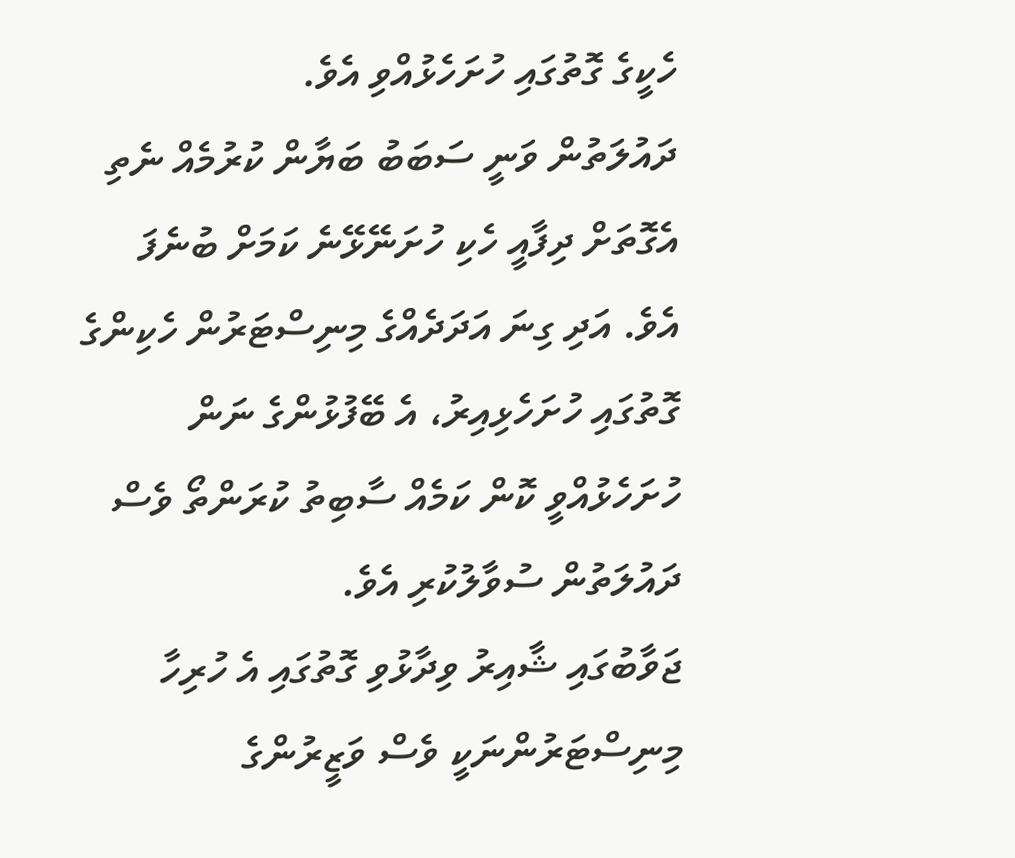ހެކީގެ ގޮތުގައި ހުށަހެޅުއްވި އެވެ.
ދައުލަތުން ވަނީ ސަބަބު ބަޔާން ކުރުމެއް ނެތި އެގޮތަށް ދިފާއީ ހެކި ހުށަނޭޅޭނެ ކަމަށް ބުނެފަ އެވެ. އަދި ގިނަ އަދަދެއްގެ މިނިސްޓަރުން ހެކިންގެ ގޮތުގައި ހުށަހެޅިއިރު، އެ ބޭފުޅުންގެ ނަން ހުށަހެޅުއްވީ ކޮން ކަމެއް ސާބިތު ކުރަންތޯ ވެސް ދައުލަތުން ސުވާލުކުރި އެވެ.
ޖަވާބުގައި ޝާއިރު ވިދާޅުވި ގޮތުގައި އެ ހުރިހާ މިނިސްޓަރުންނަކީ ވެސް ވަޒީރުންގެ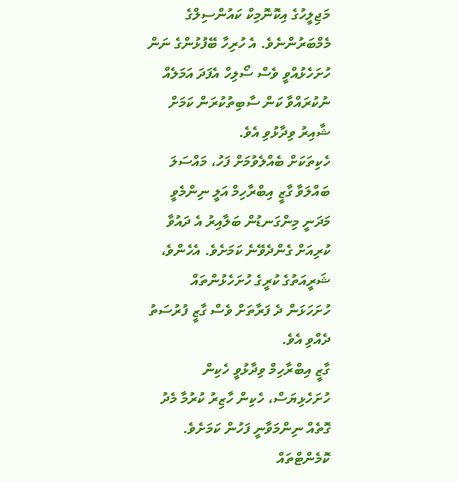މަޖިލީހުގެ އިކޮނޮމިކް ކައުންސިލްގެ މެމްބަރުންނެވެ. އެ ހުރިހާ ބޭފުޅުންގެ ނަން ހުށަހެޅުއްވީ ވެސް ސޯލިހް އެފަދަ އަމަލެއް ނުކުރައްވާ ކަން ސާބިތުކުރަން ކަމަށް ޝާއިރު ވިދާޅުވި އެވެ.
ހެކިތަކަށް ބެއްލެވުމަށް ފަހު، މައްސަލަ ބައްލަވާ ގާޒީ އިބްރާހިމް އަލީ ނިންމެވީ މަދަނީ މިންގަނޑުން ބަލާއިރު އެ ދައުވާ ކުރިއަށް ގެންދެވޭނެ ކަމަށެވެ. އެހެންވެ، ޝަރީއަތުގެ ކުރީގެ ހުށަހެޅުންތައް ހުށަހަޅަން ދެ ފަރާތަށް ވެސް ގާޒީ ފުރުސަތު ދެއްވި އެވެ.
ގާޒީ އިބްރާހިމް ވިދާޅުވީ ހެކިން ހުށަހެޅިޔަސް، ހެކިން ހާޒިރު ކުރުމާ މެދު ގޮތެއް ނިންމަވާނީ ފަހުން ކަމަށެވެ.
ކޮމެންޓްތައް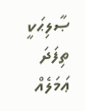ޞާލިޙަކީ ތިފަދަ ޢަމަލެއް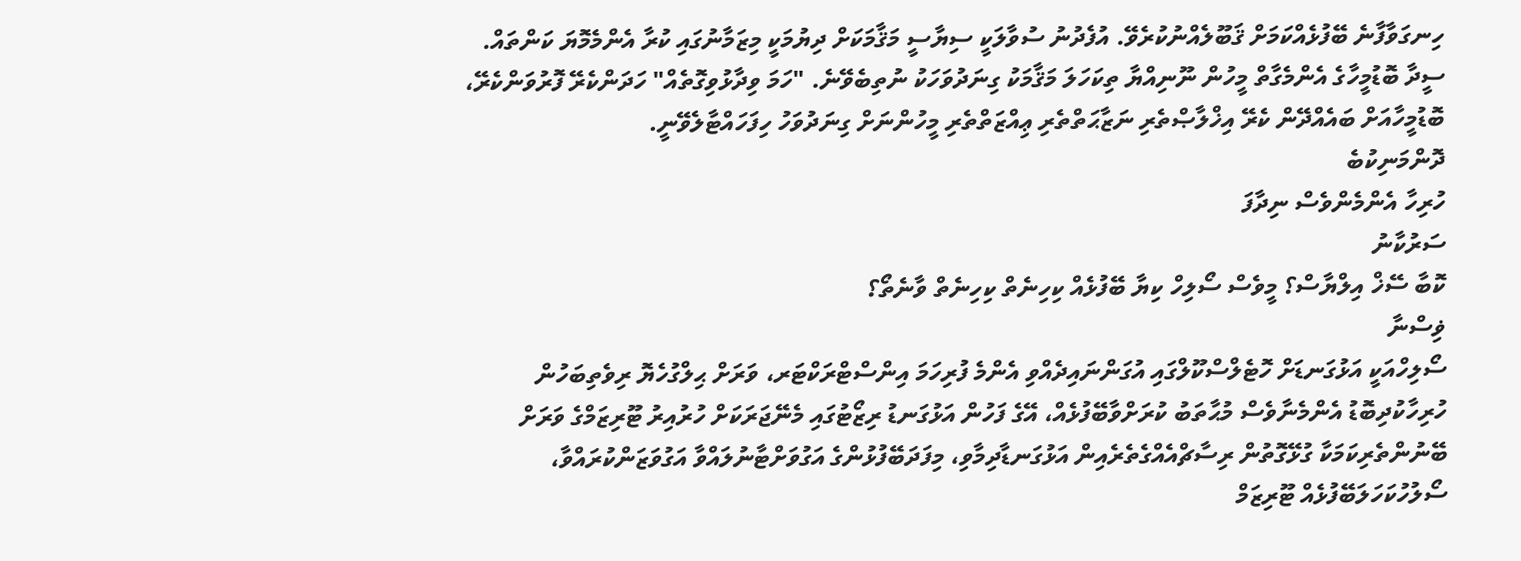ހިނގަވާފާނެ ބޭފުޅެއްކަމަށް ޤަބޫލެއްނުކުރެވޭ. އުފެދުނު ސުވާލަކީ ސިޔާސީ މަޤާމަކަށް ދިޔުމަކީ މިޒަމާނުގައި ކުރާ އެންމެމޮޔަ ކަންތައް. ސީދާ ބޮޑުމީހާގެ އެންމެގާތް މީހުން ނޫނިއްޔާ ތިކަހަލަ މަޤާމަކު ގިނަދުވަހަކު ނުތިބެވޭނެ. "ހަމަ ވިދާޅުވިގޮތެއް" ހަދަންކެރޭ ފޮރުވަންކެރޭ، ބޮޑުމީހާއަށް ބައެއްދޭން ކެރޭ އިޚްލާޞްތެރި ނަޒާޙަތްތެރި ޢިއްޒަތްތެރި މީހުންނަށް ގިނަދުވަހު ހިފަހައްޓާލެވޭނީ.
ދޮންމަނިކުބެ
ހުރިހާ އެންމެންވެސް ނިދާފަ
ސަރުކާނު
ކޮބާ ސޭޚް އިލްޔާސް؟ މީވެސް ސޯލިހް ކިޔާ ބޭފުޅެއް ކިހިނެތް ކިހިނެތް ވާނެތޯ؟
ޥިސްނާ
ސޯލިހްއަކީ އަޅުގަނޑަށް ހޮޓެލްސްކޫލްގައި އުގަންނައިދެއްވި އެންމެ ފުރިހަމަ އިންސްޓްރަކްޓަރ، ވަރަށް ޙިލްގުހެޔޮ ރިވެތިބަހުން ހުރިހާކުދިބޮޑު އެންމެނާވެސް މުޙާތަބު ކުރަށްވާބޭފުޅެއް، އޭގެ ފަހުން އަޅުގަނޑު ރިޒޯޓުގައި މެނޭޖަރަކަށް ހުރުއިރު ޓޫރިޒަމްގެ ވަރަށް ބޭނުންތެރިކަމަކާ ގުޅޭގޮތުން ރިސާޗްއެއްގެތެރެއިން އަޅުގަނޑާދިމާވި، މިފަދަބޭފުޅުންގެ އަގުވަށްޓާނުލައްވާ އަގުވަޒަންކުރައްވާ، ސޯލުހުކަހަލަބޭފުޅެއް ޓޫރިޒަމް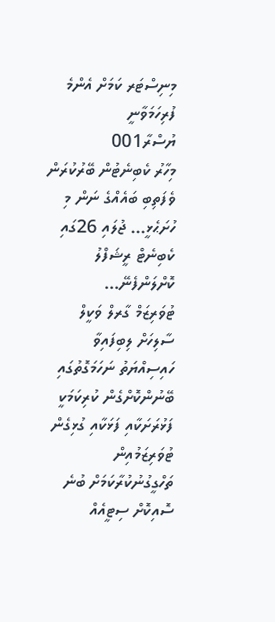މިނިސްޓަރ ކަމަށް އެންމެ ފުރިހަމަވާނީ
ޔުސްރާ001
މިހާރު ކެބިނެޓުން ބޭރުކުރަން ވެފަތިބި ބައެއްގެ ނަން މި ހުށަޙެޅީ... ޖުލައި 26ގައި ކެބިނެޓް ރީޝަފްލު ކޮށްލަންފެނޭ...
ޓުވަރިޒަމް ގާރލް ވަކީލް
ސާލިހަށް ލިބިފައިވާ ހައިސިއްޔަތު ނަހަމަގޮތުގައި ބޭނުންކޮށްގެން ކުރިކަމަކީ ފަޅުރަށަކާއި ފަޅަކާއި ގުޅިގެން ޓުވަރިޒަމުއިން ތަހްގީގުނުކުރާކަމަށް ބުނެ ސޮއިކޮށް ސިޓީއެއް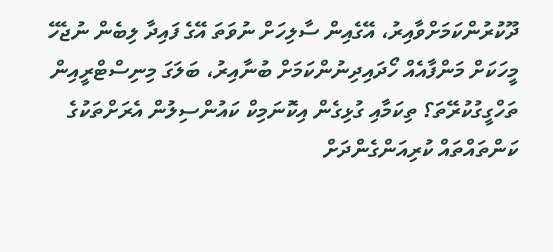ދޫކުރުންކަމަށްވާއިރު، އޭގެއިން ސާލިހަށް ނުވަތަ އޭގެ ފައިދާ ލިބެން ނުޖެހޭ މީހަކަށް މަންފާއެއް ހޯދައިދިނުންކަމަށް ބުނާއިރު، ބަލަގަ މިނިސްޓްރީއިން ތަހްގީގުކުރޭތަ؟ ތިކަމާއި ގުޅިގެން އިކޮނަމިކް ކައުންސިލުން އެރަށްތަކުގެ ކަންތައްތައް ކުރިއަންގެންދަށް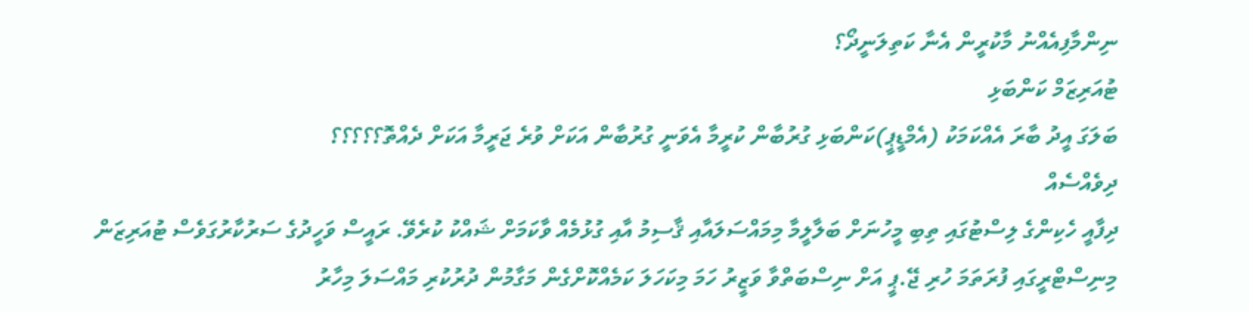ނިންމާފިއެއްނު މާކުރީން އެނާ ކަތިލަނީދޯ؟
ޓުއަރިޒަމް ކަންބަޅި
ބަލަގަ އީދު ބާރަ އެއްކަމަކު (އެމްޑީޕީ)ކަންބަޅި ގުރުބާން ކުރީމާ އެވަނީ ގުރުބާން އަކަށް ވުރެ ޖަރީމާ އަކަށް ދެއްތޮ؟؟؟؟؟
ދިވެއްސެއް
ދިފާއީ ހެކިންގެ ލިސްޓުގައި ތިބި މީހުނަށް ބަލާލީމާ މިމައްސަލައާއި ޤާސިމު އާއި ގުޅުމެއް ވާކަމަށް ޝައްކު ކުރެވޭ. ރައީސް ވަހީދުގެ ސަރުކާރުގަވެސް ޓުއަރިޒަން މިނިސްޓްރީގައި ފުރަތަމަ ހުރި ޖޭ.ޕީ އަށް ނިސްބަތްވާ ވަޒީރު ހަމަ މިކަހަލަ ކަމެއްކޮށްގެން މަގާމުން ދުރުކުރި މައްސަލަ މިހާރު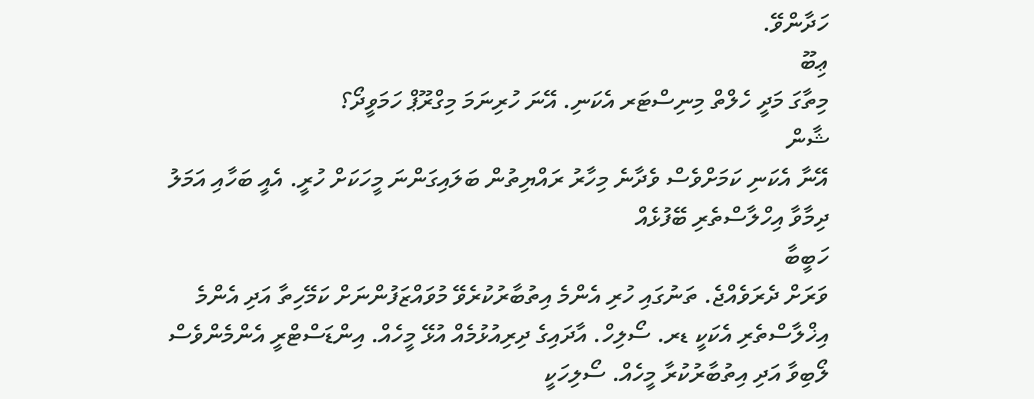ހަދާންވޭ.
ޢިބޫ
މިތާގަ މަދީ ހެލްތް މިނިސްޓަރ އެކަނި. އޭނަ ހުރިނަމަ މިގްރޫޕް ހަމަވީދޯ؟
ޝާން
އޭނާ އެކަނި ކަމަށްވެސް ވެދާނެ މިހާރު ރައްޔިތުން ބަލައިގަންނަ މީހަކަށް ހުރީ. އެއީ ބަހާއި އަމަލު ދިމާވާ އިހްލާސްތެރި ބޭފުޅެއް
ހަބީބާ
ވަރަށް ދެރަވެއްޖެ. ތަނުގައި ހުރި އެންމެ އިތުބާރުކުރެވޭ މުވައްޒަފުންނަށް ކަމޭހިތާ އަދި އެންމެ އިޚްލާސްތެރި އެކަކީ ޑރ. ސޯލިހް. އާދައިގެ ދިރިއުޅުމެއް އުޅޭ މީހެއް. އިންޑަސްޓްރީ އެންމެންވެސް ލޯބިވާ އަދި އިތުބާރުކުރާ މީހެއް. ސޯލިހަކީ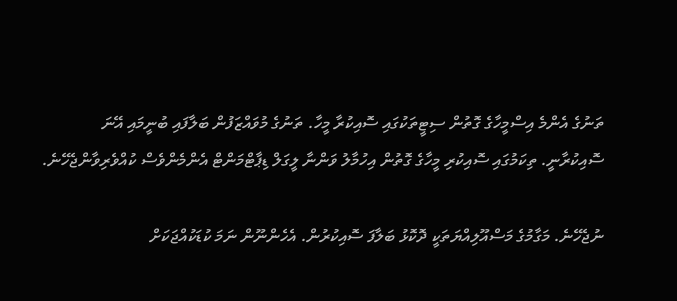ތަނުގެ އެންމެ އިސްމީހާގެ ގޮތުން ސިޓީތަކުގައި ސޮއިކުރާ މީހާ. ތަނުގެ މުވައްޒަފުން ބަލާފައި ބުނީމައި އޭނަ ސޮއިކުރާނީ. ތިކަމުގައި ސޮއިކުރި މީހާގެ ގޮތުން އިހުމާލު ވަންނާ ލީގަލް ޑިޕާޓްމަންޓް އެންމެންވެސް ކުއްވެރިވާންޖެހޭނެ.

ނުޖެހޭނެ. މަގާމުގެ މަސްއޫލިއްޔަތަކީ ދޮކޮޅު ބަލާފަ ސޮއިކުރުން. އެހެންނޫން ނަމަ ކުޑަކުއްޖަކަށް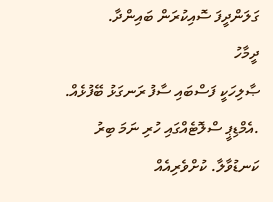ގަލަންދީފަ ސޮއިކުރަން ބައިންދާ.
ދީމާހު
ޞާލިހަކީ ފަސްބައި ސާފު ރަނގަޅު ބޭފުޅެއް. .އެމްޑިޕީ ސްލޮޓެއްގައި ހުރި ނަމަ ބިރު ކަނޑުވާލާ. ކުށްވެރިއެއް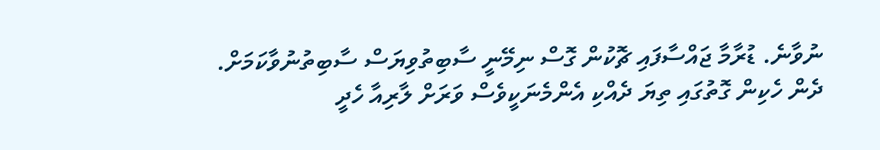ނުވާނެ. ޑުރާމާ ޖައްސާފައި ޗޮކުން ގޮސް ނިމޭނީ ސާބިތުވިޔަސް ސާބިތުނުވާކަމަށް. ދެން ހެކިން ގޮތުގައި ތިޔަ ދެއްކި އެންމެނަކީވެސް ވަރަށް ލާރިއާ ހެދީ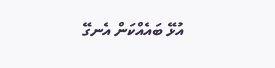އުޅޭ ބައެއްކަން އެނގޭ